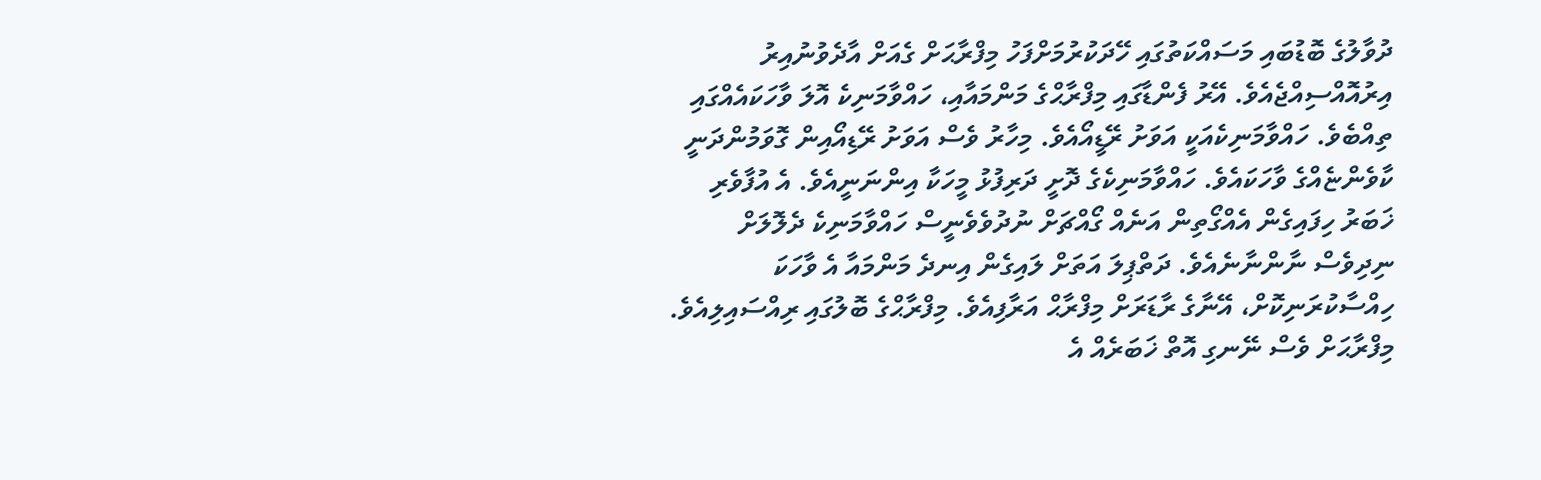ދުވާލުގެ ބޮޑުބައި މަސައްކަތުގައި ހޭދަކުރުމަށްފަހު މިފްރާޙަށް ގެއަށް އާދެވުނުއިރު އިރުއޮއްސިއްޖެއެވެ. އޭރު ފެންޑާގައި މިފްރާޙްގެ މަންމައާއި، ހައްވާމަނިކެ އޮލަ ވާހަކައެއްގައި ތިއްބެވެ. ހައްވާމަނިކެއަކީ އަވަށު ރޭޑީއޯއެވެ. މިހާރު ވެސް އަވަށު ރޭޑިއޯއިން ގޮވަމުންދަނީ ކާވެންޏެއްގެ ވާހަކައެވެ. ހައްވާމަނިކެގެ ދޮށީ ދަރިފުޅު މީހަކާ އިންނަނީއެވެ. އެ އުފާވެރި ޚަބަރު ހިފައިގެން އެއްގޯތިން އަނެއް ގޯއްޗަށް ނުދުވެވެނީސް ހައްވާމަނިކެ ދެލޮލަށް ނިދިވެސް ނާންނާނެއެވެ. ދަތްޕިލަ އަތަށް ލައިގެން އިނދެ މަންމައާ އެ ވާހަކަ ހިއްސާކުރަނިކޮށް، އޭނާގެ ރާޑަރަށް މިފްރާޙް އަރާފިއެވެ. މިފްރާޙްގެ ބޮލުގައި ރިއްސައިލިއެވެ. މިފްރާޙަށް ވެސް ނޭނގި އޮތް ޚަބަރެއް އެ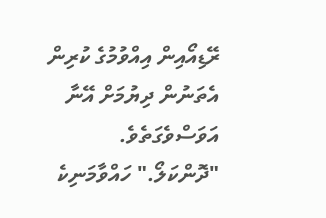ރޭޑިއޯއިން އިއްވުމުގެ ކުރިން އެތަނުން ދިޔުމަށް އޭނާ އަވަސްވެގަތެވެ.
"ދޮންކަލޯ." ހައްވާމަނިކެ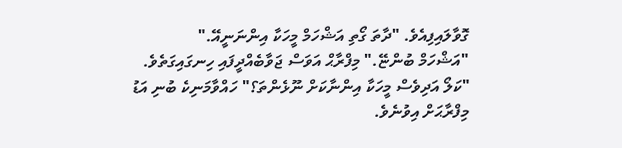ގޮވާލައިފިއެވެ. "ދާތަ ގޯތި އަޝްހަމް މީހަކާ އިންނަނީއޭ."
"އަޝްހަމް ބުންޏޭ." މިފްރާޙް އަވަސް ޖަވާބެއްދީފައި ހިނގައިގަތެވެ.
"ކަލޯ އަދިވެސް މީހަކާ އިންނާކަށް ނޫޅެންތަ؟" ހައްވާމަނިކެ ބުނި އަޑު މިފްރާޙަށް އިވުނެވެ.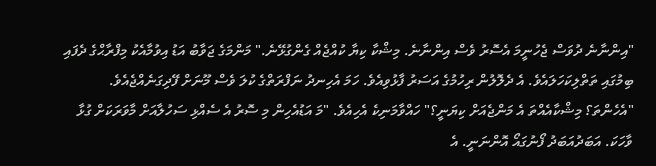"އިންނާނެ ދުވަސް ޖެހުނީމަ އެސޮރު ވެސް އިންނާނެ. މިޝްކާ ކިޔާ ކުއްޖެއް ގެންގުޅޭނެ." މަންމަގެ ޖަވާބު އަޑު އިވުމާއެކު މިފްރާޙްގެ ދެފައި ބިމުގައި ތަތްލިކަހަލައެވެ. އެ ދެލޮލުން ރިހުމުގެ އަސަރު ފާޅުވިއެވެ. ހަމަ އެހިނދު ނަފްރަތްގެ ކުލަ ވެސް މޫނަށް ފޭދިގަނެއްޖެއެވެ.
"އެހެންތަ؟ މިޝްކާއެއްތަ އެ މަންޖެއަށް ކިޔަނީ؟" ހައްވާމަނިކެ އެހިއެވެ. "މަ އަޑުއެހިން މި ސޮރު އެ ސެއްޅި ސަހުލާއަށް މާވަރަކަށް ގުޅާ ވާހަކަ. އަބަދުއަބަދު ފޯނުގައޯ އޮންނަނީ. އެ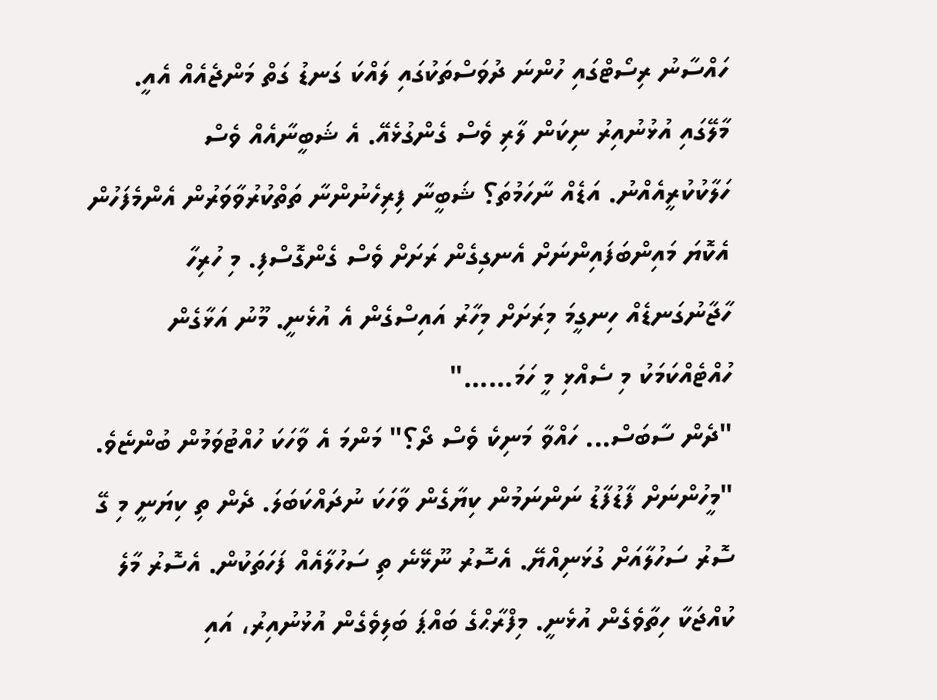ހައްސާނު ރިސޯޓްގައި ހުންނަ ދުވަސްތަކުގައި ލައްކަ ގަނޑު ގަތް މަންޖެއެއް އެއީ. މާލޭގައި އުޅުނުއިރު ނިކަން ލާރި ވެސް ގެންގުޅެއޭ. އެ ޝަބީނާއެއް ވެސް ހަލާކުކުރީއެއްނު. އަޑެއް ނާހަމުތަ؟ ޝަބީނާ ފިރިހެނުންނާ ތަތްކުރުވާވަރުން އެންމެފަހުން އެކޮޔަ މައިންބަފައިންނަށް އެނގިގެން ރަށަށް ވެސް ގެންގޮސްފި. މި ހުރިހާ ހާޖާނުގަނޑެއް ހިނގީމަ މިރަށަށް މިހާރު އައިސްގެން އެ އުޅެނީ. މޫނު އަޅާގެން ހުއްޓެއްކަމަކު މި ސެއްޅި މީ ހަމަ......"
"ދެން ސާބަސް... ހައްވާ މަނިކެ ވެސް ދޯ؟" މަންމަ އެ ވާހަކަ ހުއްޓުވަމުން ބުންޏެވެ. "މީހުންނަށް ފާޑުފާޑު ނަންނަމުން ކިޔާގެން ވާހަކަ ނުދައްކަބަލަ. ދެން ތި ކިޔަނީ މި ގޭ ސޮރު ސަހުލާއަށް ގުޅަނިއްޔޭ. އެސޮރު ނޫޅޭނެ ތި ސަހުލާއެއް ފަހަތަކުން. އެސޮރު މާލެ ކުއްޖަކާ ހިތާވެގެން އުޅެނީ. މިފްރާޙްގެ ބައްޕަ ބަލިވެގެން އުޅުނުއިރު، އައި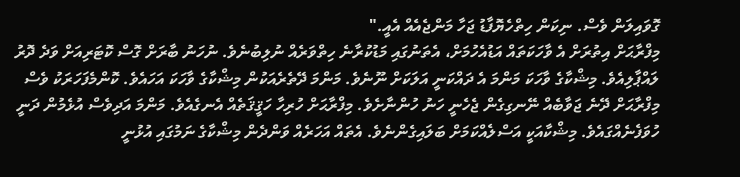ގޮވައިލަން ވެސް. ނިކަން ހިތްހެޔޮފާޑު ޖަހާ މަންޖެއެއް އެއީ."
މިފްރާޙަށް އިތުރަށް އެ ވާހަކަތައް އަޑުއެހުމަށް، އެތަނުގައި މަޑުކުރާނެ ހިތްވަރެއް ނުލިބުނެވެ. ނުހަނު ބާރަށް ގޮސް ކޮޓަރިއަށް ވަދެ ދޮރު ލައްޕާލިއެވެ. މިޝްކާގެ ވާހަކަ މަންމަ އެ ދައްކަނީ އަލަކަށް ނޫނެވެ. މަންމަ ދޭތެރެއަކުން މިޝްކާގެ ވާހަކަ އަހައެވެ. ކޮންމެފަހަރަކު ވެސް މިފްރާޙަށް ދޭނެ ޖަވާބެއް ނޭނގިގެން ޖެހެނީ ހަނު ހުންނާށެވެ. މިފްރާޙަށް ހުރިހާ ހަޤީޤަތެއް އެނގެއެވެ. މަންމަ އަދިވެސް އުޅެމުން ދަނީ ހުވަފެނެއްގައެވެ. މިޝްކާއަކީ އަސްލެއްކަމަށް ބަލައިގެންނެވެ. އެތައް އަހަރެއް ވަންދެން މިޝްކާގެ ނަމުގައި އުޅުނީ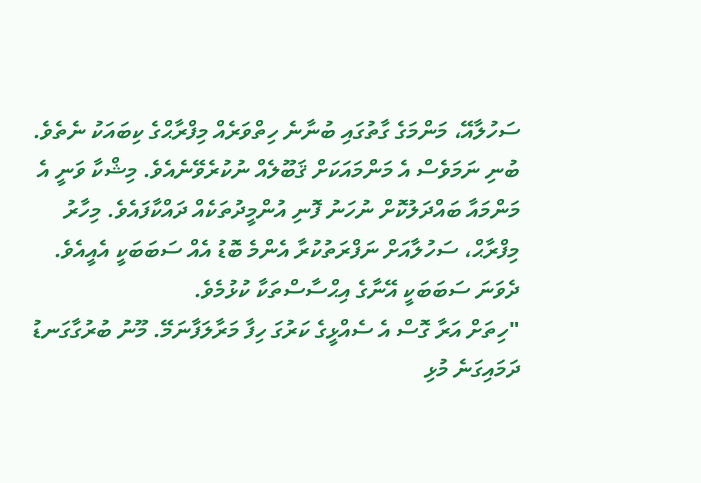ސަހުލާއޭ، މަންމަގެ ގާތުގައި ބުނާނެ ހިތްވަރެއް މިފްރާޙްގެ ކިބައަކު ނެތެވެ. ބުނި ނަމަވެސް އެ މަންމައަކަށް ޤަބޫލެއް ނުކުރެވޭނެއެވެ. މިޝްކާ ވަނީ އެ މަންމައާ ބައްދަލުކޮށް ނުހަނު ފޮނި އުންމީދުތަކެއް ދައްކާފައެވެ. މިހާރު މިފްރާޙް، ސަހުލާއަށް ނަފްރަތުކުރާ އެންމެ ބޮޑު އެއް ސަބަބަކީ އެއީއެވެ. ދެވަނަ ސަބަބަކީ އޭނާގެ އިޙްސާސްތަކާ ކުޅުމެވެ.
"ހިތަށް އަރާ ގޮސް އެ ސެއްޅީގެ ކަރުގަ ހިފާ މަރާލަފާނަމޭ. މޫނު ބުރުގާގަނޑު ދަމައިގަނެ މުޅި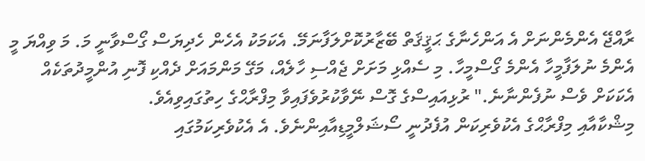ރާއްޖޭ އެންމެންނަށް އެ އަންހެނާގެ ޙަޤީޤަތް ބޭޒާރުކޮށްލަފާނަމޭ. އެކަމަކު އެހެން ހެދިޔަސް ގޯސްވާނީ މަ. މަ ވިއްޔަ މީ އެންމެ ނުލަފާމީހާ އެންމެ ގޯސްމީހާ. މި ސެއްޅި މަށަށް ޖެއްސި ހާލެއް، މަގޭ މަންމައަށް ދެއްކި ފޮނި އުންމީދުތަކެއް އެކަކަށް ވެސް ނުފެންނާނެ." ރުޅިއައިސްގެ ގޮސް ނޭވާކުރުވެފައިވާ މިފްރާޙްގެ ހިތުގައިވިއެވެ.
މިޝްކާއާއި މިފްރާޙްގެ އެކުވެރިކަން އުފެދުނީ ސޯޝަލްމީޑިއާއިންނެވެ. އެ އެކުވެރިކަމުގައި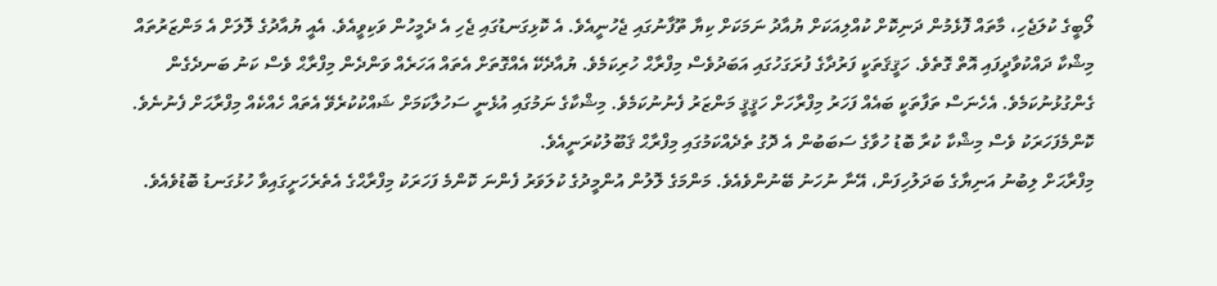ލޯބީގެ ކުލަޖެހި، މާތައް ފޮޅެމުން ދަނިކޮށް ކުއްލިއަކަށް ޔުއާދު ނަމަކަށް ކިޔާ ތޫފާނުގައި ޖެހުނީއެވެ. އެ ކޮޅިގަނޑުގައި ޖެހި އެ ދެމީހުން ވަކިވީއެވެ. އެއީ ޔުއާދުގެ ލޮލަށް އެ މަންޒަރުތައް މިޝްކާ ދައްކުވާދީފައި އޮތް ގޮތެވެ. ހަޤީޤަތަކީ ފަރުދާގެ ފުރަގަހުގައި އަބަދުވެސް މިފްރާޙް ހުރިކަމެވެ. ޔުއާދެކޭ އެއްގޮތަށް އެތައް އަހަރެއް ވަންދެން މިފްރާޙް ވެސް ކަނު ބަނދެގެން ގެންގުޅުނުކަމެވެ. އެހެނަސް ތަފާތަކީ ބައެއް ފަހަރު މިފްރާހަށް ހަޤީޤީ މަންޒަރު ފެނުނުކަމެވެ. މިޝްކާގެ ނަމުގައި އުޅެނީ ސަހުލާކަމަށް ޝައްކުކުރެވޭ އެތައް ހެއްކެއް މިފްރާޙަށް ފެނުނެވެ. ކޮންމެފަހަރަކު ވެސް މިޝްކާ ކުރާ ބޮޑު ހުވާގެ ސަބަބުން އެ ދޮގު ތެދެއްކަމުގައި މިފްރާޙް ޤަބޫލުކުރަނީއެވެ.
މިފްރާޙަށް ލިބުނު އަނިޔާގެ ބަދަލުހިފަން، އޭނާ ނުހަނު ބޭނުންވެއެވެ. މަންމަގެ ލޮލުން އުންމީދުގެ ކުލަވަރު ފެންނަ ކޮންމެ ފަހަރަކު މިފްރާޙްގެ އެތެރެހަށީގައިވާ ހުޅުގަނޑު ބޮޑުވެއެވެ.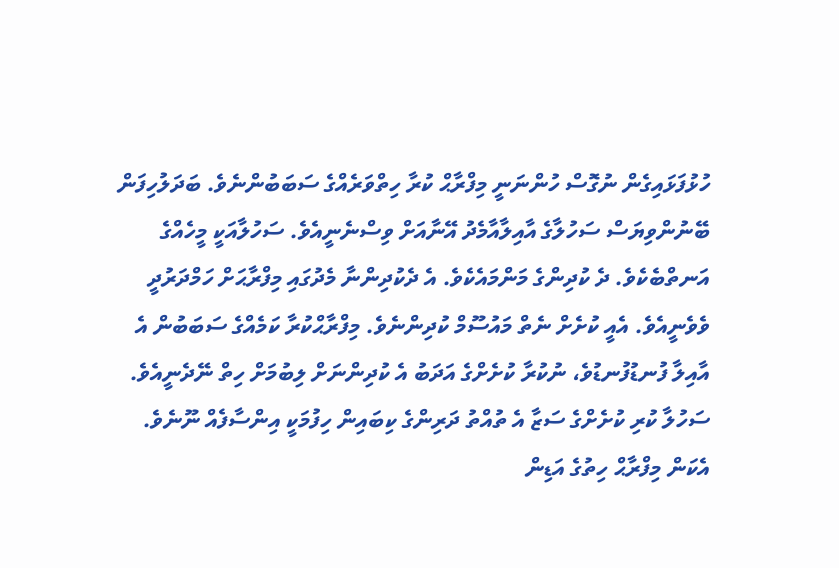ހުޅުފަޅައިގެން ނުގޮސް ހުންނަނީ މިފްރާޙް ކުރާ ހިތްވަރެއްގެ ސަބަބުންނެވެ. ބަދަލުހިފަން ބޭނުންވިޔަސް ސަހުލާގެ އާއިލާއާމެދު އޭނާއަށް ވިސްނެނީއެވެ. ސަހުލާއަކީ މީހެއްގެ އަނތްބެކެވެ. ދެ ކުދިންގެ މަންމައެކެވެ. އެ ދެކުދިންނާ މެދުގައި މިފްރާޙަށް ހަމްދަރުދީ ވެވެނީއެވެ. އެއީ ކުށެށް ނެތް މައުސޫމް ކުދިންނެވެ. މިފްރާޙްކުރާ ކަމެއްގެ ސަބަބުން އެ އާއިލާ ފުނޑުފުނޑުވެ، ނުކުރާ ކުށެށްގެ އަދަބު އެ ކުދިންނަށް ލިބުމަށް ހިތް ނޭދެނީއެވެ. ސަހުލާ ކުރި ކުށެށްގެ ސަޒާ އެ ތުއްތު ދަރިންގެ ކިބައިން ހިފުމަކީ އިންސާފެއް ނޫނެވެ. އެކަން މިފްރާޙް ހިތުގެ އަޑިން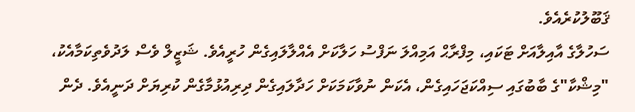ޤަބޫލުކުރެއެވެ.
ސަހުލާގެ އާއިލާއަށް ޓަކައި، މިފްރާޙް އަމިއްލަ ނަފްސު ހަލާކަށް އެއްލާލައިގެން ހުރީއެވެ. ޝަޒީލް ވެސް ލަދުވެތިކަމާއެކު، "މިޝްކާ"ގެ ބާބުގައި ސިއްކަޖަހައިގެން، އެކަން ނުވާކަމަކަށް ހަދާލައިގެން ދިރިއުޅުމާގެން ކުރިޔަށް ދަނީއެވެ. ދެން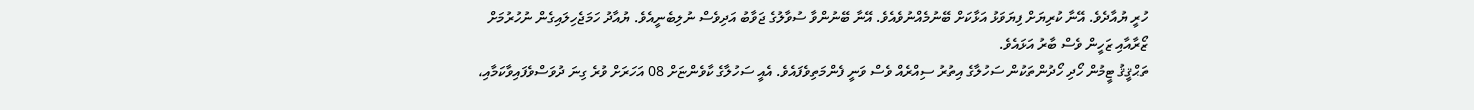ހުރީ ޔުއާދެވެ. އޭނާ ކުރިޔަށް ފިޔަވަޅު އަޅާކަށް ބޭނުމެއްނުވެއެވެ. އޭނާ ބޭނުންވާ ސުވާލުގެ ޖަވާބު އަދިވެސް ނުލިބެނީއެވެ. ޔުއާދު ހަމަޖެހިލައިގެން ނުހުރުމަށް ޒޯރާއާއި ޒަހީން ވެސް ބާރު އަޅައެވެ.
ތަޙްޤީޤު ޓީމުން ހޯދި ހޯދުންތަކުން ސަހުލާގެ އިތުރު ސިއްރެއް ވެސް ވަނީ ފެންމަތިވެފައެވެ. އެއީ ސަހުލާގެ ކާވެންޏަށް 08 އަހަރަށް ވުރެ ގިނަ ދުވަސްވެފައިވާކަމާއި،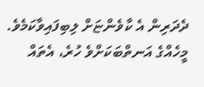ދެދަރިން އެ ކާވެންޏަށް ލިބިފައިވާކަމެވެ. މީހެއްގެ އަނތްބަކަށްވެ ހުރެ، އެތައް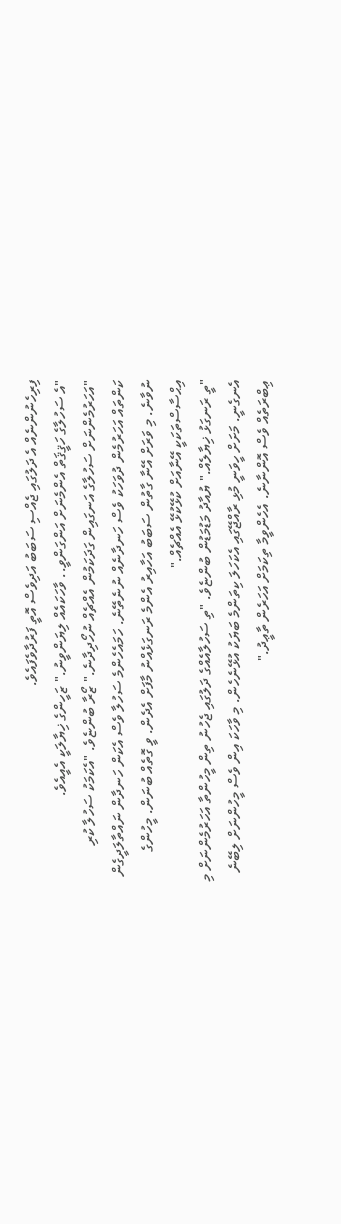ފިރިހެނުންނެއް އެ ދަލުގައި ޖެއްސި ސަބަބު އަދިވެސް އޮތީ ފަރުދާވެފައެވެ.
"އެ ސަހުލާގެ ހަޤީޤަތް އެންމެނަށް އަންގަންވީ.. ވާހަކައެއް ލިޔަންވީނު." ޒަހީންގެ ޚިޔާލަކީ އެއީއެވެ.
"އަހަރުމެންނަށް ސަހުލާގެ އަނގައިން ގަދަކަމުން އެއްޗެއް ނުހޯދިދާނެ." ޒޯރާ ބުންޏެވެ. "އެކަމަކު ސަހުލާ ކުރި ކަންތައް އަހަރުމެން ދުވަހަކު ވެސް ހަނދާނެއް ނުނެތޭނެ. ހަމައެހެންމެ ސަހުލާ ވެސް އެކަން ހަނދާން ނައްތާލަދީގެން ނުވާނެ. މި ވަރަށް އޭނާ ގާތުން ސަބަބު އަހާއިރު އެންމެ ރަނގަޅެއްނު މާފަށް އެދެން. ވީ ގޮތެއް ބުނަން. މީހުންގެ އިޙްސާސްތަކަކީ އޭނާއަށް ކުޅޭކުޅޭ އެއްޗެއް."
"ތީ ރަނގަޅު ޚިޔާލެއް." ޔުއާދު މަޑުމަޑުން ބުންޏެވެ. "ތި ސަހުލާއެއްގެ ދަލުގައި ޖެހުނު ތިން މީހުންތާ އަހަރުމެންނަށް މި އެނގެނީ. މަށަށް ހީވަނީ މުޅި ރާއްޖޭގައި އެކަހަލަ ކިތަންމެ ބަޔަކު އުޅޭނެހެން. މި ވާހަކަ އިން ވެސް މީހުންނަށް ލިބޭނެ ޢިބްރަތެއް ވެސް އޮންނާނެ. އެހެންވީމާ ތިކަމަށް އަހަރެން ތާޢީދު."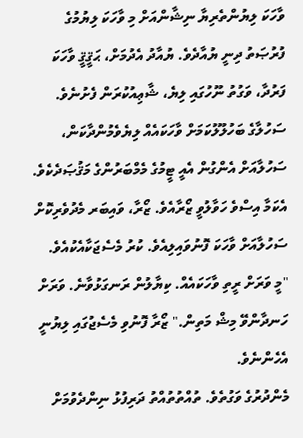ވާހަކަ ލިޔުންތެރިޔާ ނިޝާންއަށް މި ވާހަކަ ލިޔުމުގެ ފުރުޞަތު ދިނީ ޔުއާދެވެ. ޔުއާދު އެދުމަށް، ޙަޤީޤީ ވާހަކަ ފަރުދާ، ވަގުތު ނޫހުގައި ލިޔެ، ޝާޢިއުކުރަން ފެށުނެވެ. ސަހުލާގެ ބަހުލޫލުކަމަށް ވާހަކައެއް ލިޔެވެމުންދާކަން، ސަހުލާއަށް އެންގުން އެއީ ޓީމުގެ މެމްބަރުންގެ މަޤުޞަދެކެވެ. އެކަމާ އިސްވެ ހަވާލުވީ ޒޯރާއެވެ. ޒޯރާ، ވައިބަރ މެދުވެރިކޮށް ސަހުލާއަށް ވާހަކަ ފޮނުވައިލިއެވެ. ކުރު މެސެޖަކާއެކުއެވެ.
"މީ ވަރަށް ރީތި ވާހަކައެއް. ކިޔާލުން ރަނގަޅުވާނެ. ވަރަށް ހަނދާންވޭ މިޝް މަތިން." ޒޯރާ ފޮނުވި މެސެޖުގައި ލިޔުނީ އެހެންނެވެ.
މެންދުރުގެ ވަގުތެވެ. ތުއްތުތުއްތު ދަރިފުޅު ނިންދެވުމަށް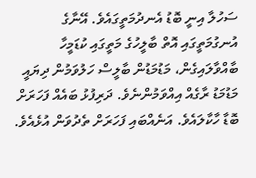ސަހުލާ އިނީ ބޮޑު އެނދުމަތީގައެވެ. އޭނާގެ އުނގުމަތީގައި އޮތް ބާލީހުގެ މަތީގައި ކުޑަމީހާ ބާއްވާލައިގެން، މަޑުމަޑުން ބާލީސް ހަލުވަމުން ދިޔައީ މަޑުމަޑު ރާގެއް އިއްވަމުންނެވެ. ދަރިފުޅު ބައެއް ފަހަރަށް ބޮޑާ ހާކާލައެވެ. އަނެއްބައި ފަހަރަށް ތެދުވަން އުޅެއެވެ.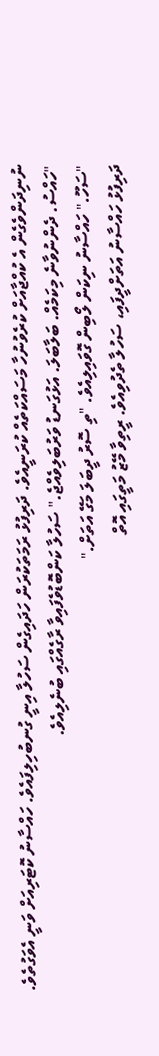ނުނިދަންވެގެން އެ ކުއްޖާއަށް ކުރެވުނުހާ މަސައްކަތެއް ކުރަނީއެވެ. ދަރިފުޅު ރަމަތަކުރަން ހަދައިގެން ސަހުލާ އިނީ ގުނބުހިލިފައެވެ. ހައްސާނު ކޮޓަރިއަށް ވަނީ އެވަގުތެވެ.
"ހައްސު. ދެންނުވާނެ މިކަމެއް. ބަލާބަލަ. އަޅުގަނޑު ވަރުބަލިވެއްޖެ." ސަހުލާ ކަންބޮޑުވެފައިވާ ރާގެއްގައި ބުނެލިއެވެ.
"ސަހޫ." ހައްސާނު ނިކަން ލޯބިން ގޮވައިލިއެވެ. "ތި ސޮރު ދީބަލަ މަގޭ އަތަށް."
ދަރިފުޅު ހައްސާނު އަތަށްދީފައި، ސަހުލާ ތެދުވިއެވެ. ރީތިވާ މޭޒު މަތީގައި އޮތް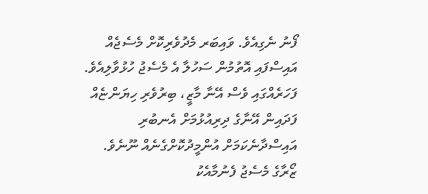ފޯނު ނެގިއެވެ. ވައިބަރ މެދުވެރިކޮށް މެސެޖެއް އައިސްފައި އޮތުމުން ސަހުލާ އެ މެސެޖު ހުޅުވާލިއެވެ. ފަހަރެއްގައި ވެސް އޭނާ މާޒީ، ބިރުވެރި ހިޔަންޏެއް ފަދައިން އޭނާގެ ދިރިއުޅުމަށް އެނބުރި އައިސްދާނެކަމަށް އުންމީދުކޮށްގެނެއް ނޫނެވެ.
ޒޯރާގެ މެސެޖު ފެނުމާއެކު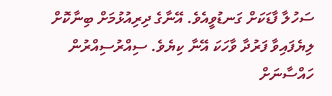ސަހުލާ ފާޑަކަށް ގަނޑުވީއެވެ. އޭނާގެ ދިރިއުޅުމަށް ބިނާކޮށް ލިޔެފައިވާ ފަރުދާ ވާހަކަ އޭނާ ކިޔެވެ. ސިއްރުސިއްރުން ހައްސާނަށް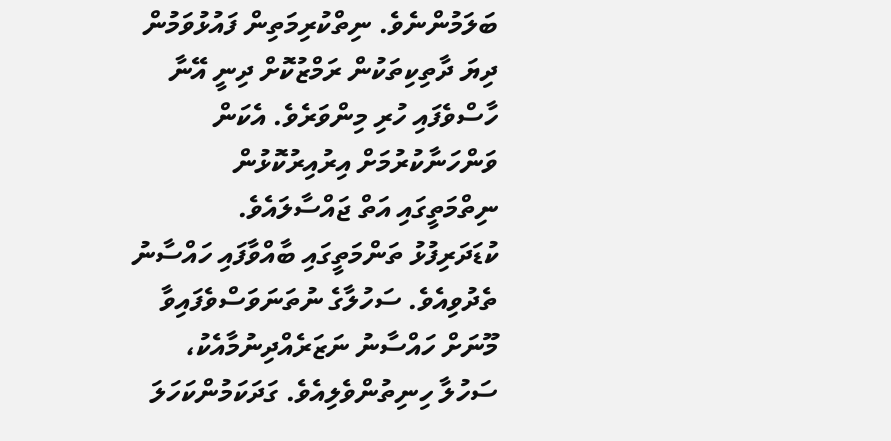ބަލަމުންނެވެ. ނިތްކުރިމަތިން ފައުޅުވަމުން ދިޔަ ދާތިކިތަކުން ރަމްޒުކޮށް ދިނީ އޭނާ ހާސްވެފައި ހުރި މިންވަރެވެ. އެކަން ވަންހަނާކުރުމަށް އިރުއިރުކޮޅުން ނިތްމަތީގައި އަތް ޖައްސާލައެވެ.
ކުޑަދަރިފުޅު ތަންމަތީގައި ބާއްވާފައި ހައްސާނު ތެދުވިއެވެ. ސަހުލާގެ ނުތަނަވަސްވެފައިވާ މޫނަށް ހައްސާނު ނަޒަރެއްދިނުމާއެކު، ސަހުލާ ހިނިތުންވެލިއެވެ. ގަދަކަމުންކަހަލަ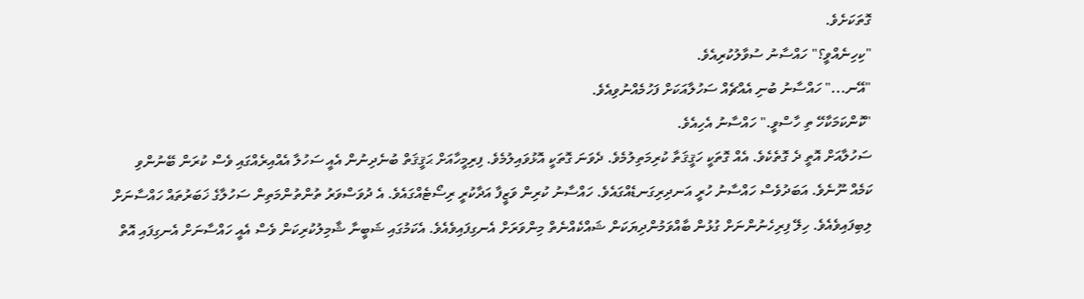ގޮތަކަށެވެ.
"ކިހިނެއްވީ؟" ހައްސާނު ސުވާލުކުރިއެވެ.
"އޭނ..." ހައްސާނު ބުނި އެއްޗެއް ސަހުލާއަކަށް ފަހުމެއްނުވިއެވެ.
"ކޮންކަމަކާހޭ ތި ހާސްވީ." ހައްސާނު އެހިއެވެ.
ސަހުލާއަށް އޮތީ ދެ ގޮތެކެވެ. އެއް ގޮތަކީ ހަޤީޤަތާ ކުރިމަތިލުމެވެ. ދެވަނަ ގޮތަކީ އޮޅުވައިލުމެވެ. ފިރިމީހާއަށް ޙަޤީޤަތް ބުނެދިނުން އެއީ ސަހުލާ އެއްއިރެއްގައި ވެސް ކުރަން ބޭނުންވި ކަމެއް ނޫނެވެ. އަބަދުވެސް ހައްސާނު ހުރީ އަނދިރިގަނޑެއްގައެވެ. ހައްސާނު ކުރިން ވަޒީފާ އަދާކުރީ ރިސޯޓެއްގައެވެ. އެ ދުވަސްވަރު ތުންތުންމަތިން ސަހުލާގެ ޚަބަރުތައް ހައްސާނަށް ލިބިފައިވެއެވެ. ހިލޭ ފިރިހެނުންނަށް ގުޅުން ބާއްވަމުންދިޔަކަން ޝައްކެއްނެތް މިންވަރަށް އެނގިފައިވެއެވެ. އެކަމުގައި ޝަބީނާ ޝާމިލުކުރިކަން ވެސް އެއީ ހައްސާނަށް އެނގިފައި އޮތް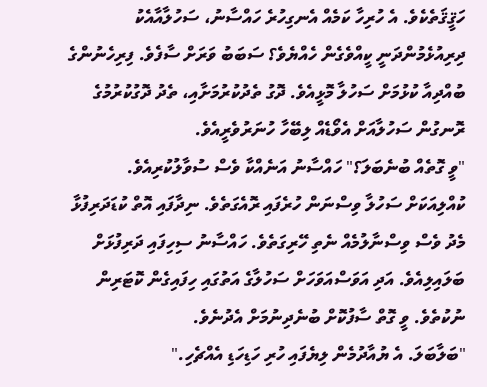ހަޤީޤަތެކެވެ. އެ ހުރިހާ ކަމެއް އެނގިހުރެ ހައްސާނު، ސަހުލާއާއެކު ދިރިއުޅެމުންދަނީ ކީއްވެގެން ހެއްޔެވެ؟ ސަބަބު ވަރަށް ސާފެވެ. ފިރިހެނުންގެ ބުއްދިއާ ކުޅުމަށް ސަހުލާ މޮޅީއެވެ. ދޮގު ތެދުކުރުމަށާއި، ތެދު ދޮގުކުރުމުގެ ރޮނގުން ސަހުލާއަށް އެވޯޑެއް ލިބޭހާ ހުނަރުވެރީއެވެ.
"ވީ ގޮތެއް ބުނެބަލަ؟" ހައްސާނު އަނެއްކާ ވެސް ސުވާލުކުރިއެވެ.
ކުއްލިއަކަށް ސަހުލާ ވިސްނަން ހުރެފައި ރޮއެގަތެވެ. ނިދާފައި އޮތް ކުޑަދަރިފުޅާ މެދު ވެސް ވިސްނާލުމެއް ނެތި ހޭރިގަތެވެ. ހައްސާނު ސިހިފައި ދަރިފުޅަށް ބަލައިލިއެވެ. އަދި އަވަސްއަވަހަށް ސަހުލާގެ އަތުގައި ހިފައިގެން ކޮޓަރިން ނުކުތެވެ. ވީ ގޮތް ސާފުކޮށް ބުނެދިނުމަށް އެދުނެވެ.
"ބަލާބަލަ. އެ ޔުއާދުމެން ލިޔެފައި ހުރި ހަޑިހަޑި އެއްޗެހި."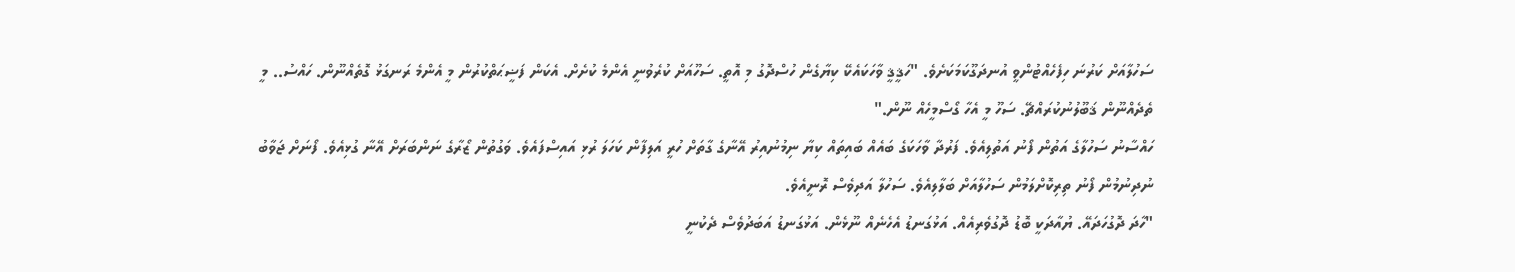ސަހުލާއަށް ކަރުނަ ހިފެހެއްޓުންވީ އުނދަގޫކަމަކަށެވެ. "ހަޤީޤީ ވާހަކައެކޭ ކިޔާގެން ހުސްދޮގު މި އޮތީ. ސަހޫއަށް ކުރެވުނީ އެންމެ ކުށެށް. އެކަން ފަޟީޙަތްކުރުން މީ އެންމެ ރަނގަޅު ގޮތެއްނޫން. ހައްސު.. މީ ތެދެއްނޫން ޤަބޫލުނުކުރައްޗޭ. ސަހޫ މީ އެހާ ގޯސްމީހެއް ނޫން."
ހައްސާނު ސަހުލާގެ އަތުން ފޯނު އަތުލިއެވެ. ފަރުދާ ވާހަކަގެ ބައެއް ބައިތައް ކިޔާ ނިމުނުއިރު އޭނާގެ ގާތަށް ހުރީ އަލިފާން ކަހަލަ ރުޅި އައިސްފައެވެ. ވަގުތުން ޒޯރާގެ ނަންބަރަށް އޭނާ ގުޅިއެވެ. ފޯނަށް ޖަވާބު ނުދިނުމުން ފޯނު ތިރިކޮށްލަމުން ސަހުލާއަށް ބަލާލިއެވެ. ސަހުލާ އަދިވެސް ރޮނީއެވެ.
"ހާދަ ދޮގުހަދައޭ. ޔުއާދަކީ ބޮޑު ދޮގުވެރިއެއް. އަޅުގަނޑު އެހެނެއް ނޫޅެން. އަޅުގަނޑު އަބަދުވެސް ދެކުނީ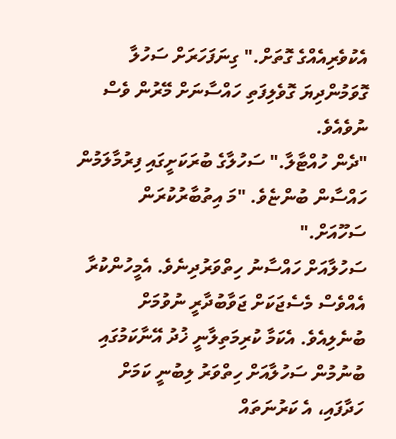އެކުވެރިއެއްގެ ގޮތަށް." ގިނަފަހަރަށް ސަހުލާ ގޮވަމުންދިޔަ ގޮވެލިފަތި ހައްސާނަށް މޭރުން ވެސް ނުވެއެވެ.
"ދެން ހުއްޓާލާ." ސަހުލާގެ ބުރަކަށީގައި ފިރުމާލަމުން ހައްސާން ބުންޏެވެ. "މަ އިތުބާރުކުރަން ސަހޫއަށް."
ސަހުލާއަށް ހައްސާނު ހިތްވަރުދިނެވެ. އެމީހުންކުރާ އެއްވެސް މެސެޖަކަށް ޖަވާބުދާރީ ނުވުމަށް ބުނެލިއެވެ. އެކަމާ ކުރިމަތިލާނީ ޚުދު އޭނާކަމުގައި ބުނުމުން ސަހުލާއަށް ހިތްވަރު ލިބުނީ ކަމަށް ހަދާފައި، އެ ކަރުނަތައް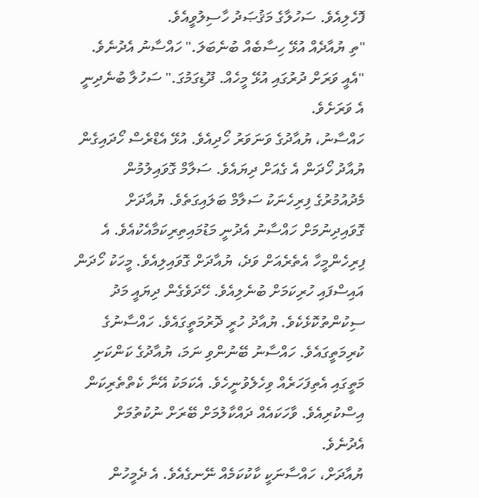ފޮހެލިއެވެ. ސަހުލާގެ މަޤުޞަދު ހާސިލުވީއެވެ.
"ތި ޔުއާދެއް އުޅޭ ހިސާބެއް ބުނެބަލަ." ހައްސާނު އެދުނެވެ.
"އެއީ ވަރަށް ދުރުގައި އުޅޭ މީހެއް. ދޫޑިގަމުގަ." ސަހުލާ ބުނެދިނީ އެ ވަރަށެވެ.
ހައްސާނު، ޔުއާދުގެ ވަނަވަރު ހޯދިއެވެ. އުޅޭ އެޑްރެސް ހޯދައިގެން ޔުއާދު ހޯދަން އެ ގެއަށް ދިޔައެވެ. ސަލާމް ގޮވައިލުމުން މެދުއުމުރުގެ ފިރިހެނަކު ސަލާމް ބަލައިގަތެވެ. ޔުއާދަށް ގޮވައިދިނުމަށް ހައްސާނު އެދުނީ މަޑުމައިތިރިކަމާއެކުއެވެ. އެ ފިރިހެންމީހާ އެތެރެއަށް ވަދެ، ޔުއާދަށް ގޮވައިލިއެވެ. މީހަކު ހޯދަން އައިސްފައި ހުރިކަމަށް ބުނެލިއެވެ. ހޭދަވެގެން ދިޔައީ މަދު ސިކުންތުކޮޅެކެވެ. ޔުއާދު ހުރީ ދޮރުމަތީގައެވެ. ހައްސާނުގެ ކުރިމަތީގައެވެ. ހައްސާނު ބޭނުންވި ނަމަ، ޔުއާދުގެ ކަންކަށި މަތީގައި އެތިފަހަރެއް ވިހެލެވުނީހެވެ. އެކަމަކު އޭނާ ކެތްތެރިކަން އިސްކުރިއެވެ. ވާހަކައެއް ދައްކާލުމަށް ބޭރަށް ނުކުތުމަށް އެދުނެވެ.
ޔުއާދަށް، ހައްސާނަކީ ކާކުކަމެއް ނޭނގެއެވެ. އެ ދެމީހުން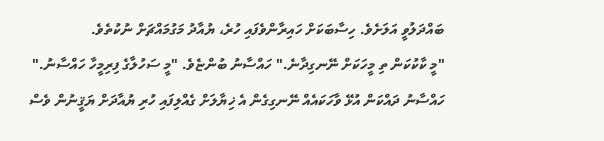ބައްދަލުވީ އަލަށެވެ. ހިސާބަކަށް ހައިރާންވެފައި ހުރެ، ޔުއާދު މަގުމައްޗަށް ނުކުތެވެ.
"މީ ކާކުކަން ތި މީހަކަށް ނޭނގިދާނެ." ހައްސާނު ބުންޏެވެ. "މީ ސަހުލާގެ ފިރިމީހާ ހައްސާނު."
ހައްސާނު ދައްކަން އުޅޭ ވާހަކައެއް ނޭނގިގެން އެ ޚިޔާލަށް ގެއްލިފައި ހުރި ޔުއާދަށް ޔަޤީނުން ވެސް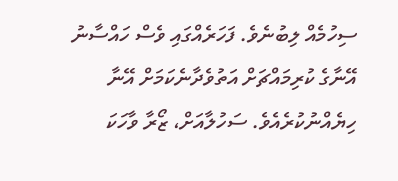ސިހުމެއް ލިބުނެވެ. ފަހަރެއްގައި ވެސް ހައްސާނު އޭނާގެ ކުރިމައްޗަށް އަތުވެދާނެކަމަށް އޭނާ ހިޔެއްނުކުރެއެވެ. ސަހުލާއަށް، ޒޯރާ ވާހަކަ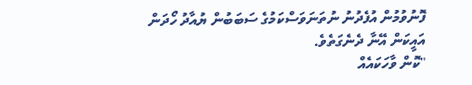ފޮނުވުމުން އުފެދުނު ނުތަނަވަސްކަމުގެ ސަބަބުން ޔުއާދު ހޯދަން އައީކަން އޭނާ ދެނެގަތެވެ.
"ކޮން ވާހަކައެއް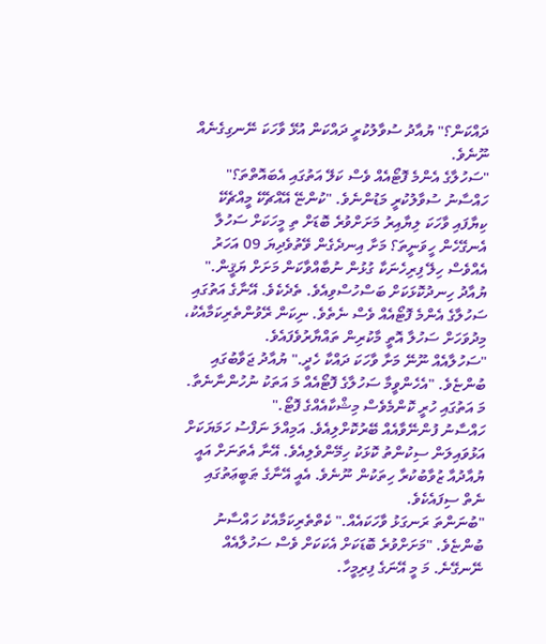ދައްކަން؟" ޔުއާދު ސުވާލުކުރީ ދައްކަން އުޅޭ ވާހަކަ ނޭނގިގެނެއް ނޫނެވެ.
"ސަހުލާގެ އެންމެ ފޮޓޯއެއް ވެސް ކަލޭ އަތުގައި އެބައޮތްތަ؟" ހައްސާނު ސުވާލުކުރީ މަޑުންނެވެ. "ކުންޏޭ އޭއްޗެކޭ މީއްޗެކޭ ކިޔާފައި ވާހަކަ ލިޔާއިރު މަށަށްވުރެ ބޮޑަށް ތި މީހަކަށް ސަހުލާ އެނގޭހެން ހީވަނީތަ؟ މަށާ އިނދެގެން ވޭތުވެދިޔަ 09 އަހަރު އެއްވެސް ހިލޭ ފިރިހެނަކާ ގުޅުން ނުބާއްވާކަން މަށަށް ޔަޤީން."
ޔުއާދު ހިނދުކޮޅަކަށް ބަސްހުސްވިއެވެ. ތެދެކެވެ. އޭނާގެ އަތުގައި ސަހުލާގެ އެންމެ ފޮޓޯއެއް ވެސް ނެތެވެ. ނިކަން ރޭވުންތެރިކަމާއެކު، މިދުވަހަށް ސަހުލާ އޮތީ މާކުރިން ތައްޔާރުވެފައެވެ.
"ސަހުލާއެއް ނޫނޭ މަށާ ވާހަކަ ދައްކާ ހެދީ." ޔުއާދު ޖަވާބުގައި ބުންޏެވެ. "އެހެންވީމާ ސަހުލާގެ ފޮޓޯއެއް މަ އަތަކު ނުހުންނާނެތާ. މަ އަތުގައި ހުރީ ކޮންމެވެސް މިޝްކާއެއްގެ ފޮޓޯ."
ހައްސާނު ފުންނޭވާއެއް ބޭރުކޮށްލިއެވެ. އަމިއްލަ ނަފްސު ހަމަޔަކަށް އަޅުވައިލަން ސިކުންތު ކޮޅަކު ހިމޭންވެލިއެވެ. އޭނާ އެތަނަށް އައީ ޔުއާދުއާ ޒުވާބުކުރާ ހިތަކުން ނޫނެވެ. އެއީ އޭނާގެ ޠަބީޢަތުގައި ނެތް ސިފައެކެވެ.
"ބުނަންތަ ރަނގަޅު ވާހަކައެއް." ކެތްތެރިކަމާއެކު ހައްސާނު ބުންޏެވެ. "މަށަށްވުރެ ބޮޑަކަށް އެކަކަށް ވެސް ސަހުލާއެއް ނޭނގޭނެ. މަ މީ އޭނަގެ ފިރިމީހާ.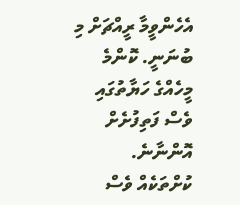އެހެންވީމާ ރީއްޗަށް މި ބުނަނީ. ކޮންމެ މީހެއްގެ ހަޔާތުގައި ވެސް ފަތިފުށެށް އޮންނާނެ. ކުށްތަކެއް ވެސް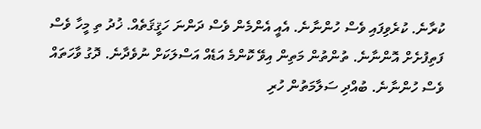ކުރާނެ. ކުރެވިފައި ވެސް ހުންނާނެ. އެއީ އެންމެން ވެސް ދަންނަ ހަޤީޤަތެއް. ޚުދު ތި މީހާ ވެސް ފަތިފުށެށް އޮންނާނެ. ތުންތުން މަތިން އިވޭ ކޮންމެ އަޑެއް އަސްލަކަށް ނުވެދާނެ. ދޮގު ވާހަތައް ވެސް ހުންނާނެ. ބުއްދި ސަލާމަތުން ހުރި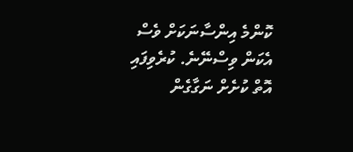ކޮންމެ އިންސާނަކަށް ވެސް އެކަން ވިސްނޭނެ. ކުރެވިފައި އޮތް ކުށެށް ނަގާގެން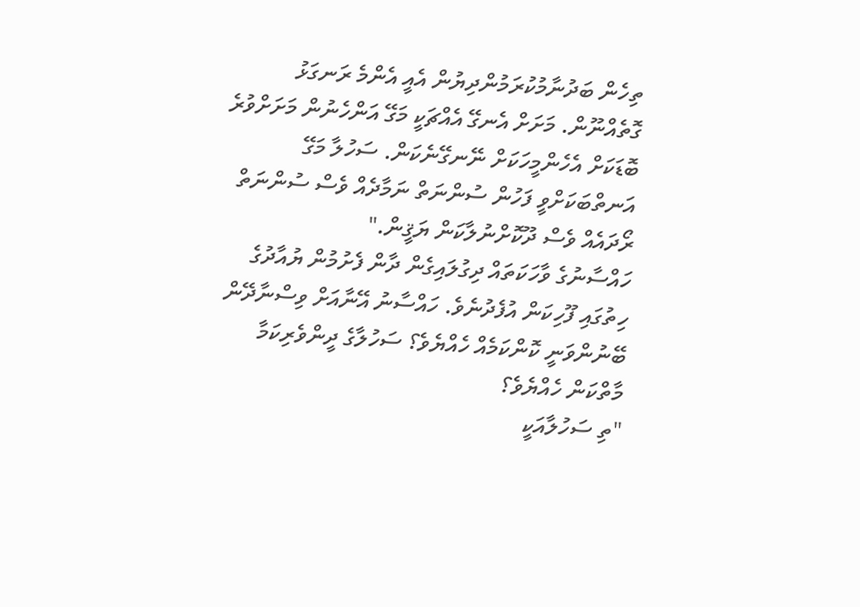ތިހެން ބަދުނާމުކުރަމުންދިޔުން އެއީ އެންމެ ރަނގަޅު ގޮތެއްނޫން. މަށަށް އެނގޭ އެއްޗަކީ މަގޭ އަންހެނުން މަށަށްވުރެ ބޮޑަކަށް އެހެންމީހަކަށް ނޭނގޭނެކަން. ސަހުލާ މަގޭ އަނތްބަކަށްވީ ފަހުން ސުންނަތް ނަމާދެއް ވެސް ސުންނަތް ރޯދައެއް ވެސް ދޫކޮށްނުލާކަން ޔަޤީން."
ހައްސާނުގެ ވާހަކަތައް ދިގުލައިގެން ދާން ފެށުމުން ޔުއާދުގެ ހިތުގައި ފޫހިކަން އުފެދުނެވެ. ހައްސާނު އޭނާއަށް ވިސްނާދޭން ބޭނުންވަނީ ކޮންކަމެއް ހެއްޔެވެ؟ ސަހުލާގެ ދީންވެރިކަމާ މާތްކަން ހެއްޔެވެ؟
"ތި ސަހުލާއަކީ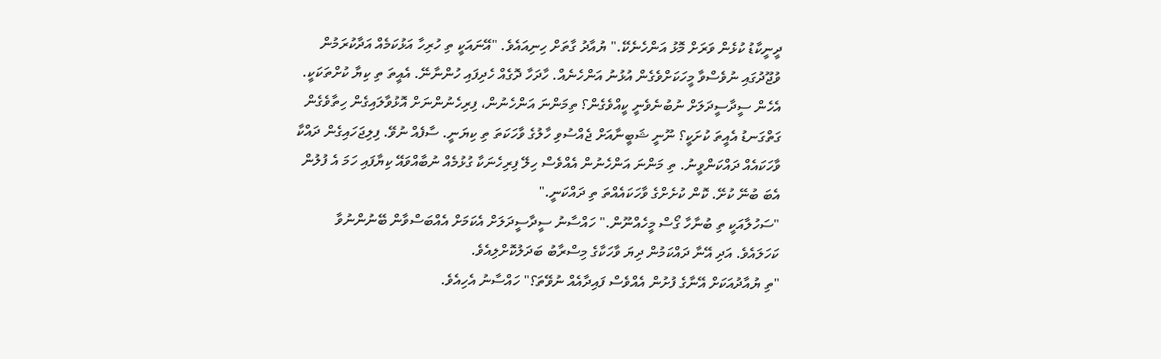ދީނީކާޑު ކުޅެން ވަރަށް މޮޅު އަންހެނެކޭ." ޔުއާދު ގާތަށް ހިނިއައެވެ. "އޭނައަކީ ތި ހުރިހާ އަޅުކަމެއް އަދާކުރަމުން ވުޖޫދުގައި ނުވެސްވާ މީހަކަށްވެގެން އުޅުނު އަންހެނެއް. ހާދަހާ ދޮގެއް ހެދިފައި ހުންނާނޭ. އެއީތަ ތި ކިޔާ ކުށްތަކަކީ. އެހެން ސީދާސީދަލަށް ނުބުނެވެނީ ކީއްވެގެން؟ ތިމަންނަ އަންހެނުން، ފިރިހެނުންނަށް އޮޅުވާލައިގެން ހިތާވެގެން ގަތްގަނޑު އެއީތަ ކުށަކީ؟ ނޫނީ ޝަބީނާއަށް ޖެއްސުވި ހާލުގެ ވާހަކަތަ ތި ކިޔަނީ. ސާފެއް ނުވޭ. ފިލިޖަހައިގެން ދައްކާ ވާހަކައެއް ދައްކަންވީނު. ތި މަންނަ އަންހެނުން އެއްވެސް ހިލޭ ފިރިހެނަކާ ގުޅުމެއް ނުބާއްވައޭ ކިޔާފައި ހަމަ އެ ފުލުން އެބަ ބުނޭ ކުށޭ. ކޮން ކުށެށްގެ ވާހަކައެއްތަ ތި ދައްކަނީ."
"ސަހުލާއަކީ ތި ބުނާހާ ގޯސް މީހެއްނޫން." ހައްސާނު ސީދާސީދަލަށް އެކަމަށް އެއްބަސްވާން ބޭނުންނުވާ ކަހަލައެވެ. އަދި އޭނާ ދައްކަމުން ދިޔަ ވާހަކާގެ މިސްރާބު ބަދަލުކޮށްލިއެވެ.
"ތި ޔުއާދުއަކަށް އޭނާގެ ފުށުން އެއްވެސް ފައިދާއެއް ނުވޭތަ؟" ހައްސާނު އެހިއެވެ.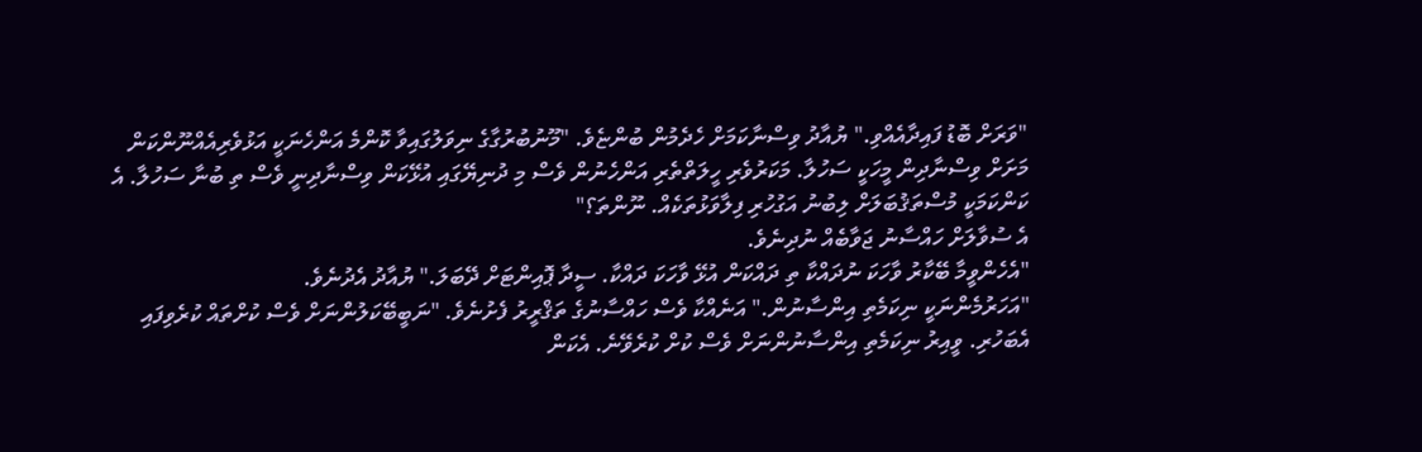"ވަރަށް ބޮޑު ފައިދާއެއްވި." ޔުއާދު ވިސްނާކަމަށް ހެދެމުން ބުންޏެވެ. "މޫނުބުރުގާގެ ނިވަލުގައިވާ ކޮންމެ އަންހެނަކީ އަޅުވެރިއެއްނޫންކަން މަށަށް ވިސްނާދިން މީހަކީ ސަހުލާ. މަކަރުވެރި ހީލަތްތެރި އަންހެނުން ވެސް މި ދުނިޔޭގައި އުޅޭކަން ވިސްނާދިނީ ވެސް ތި ބުނާ ސަހުލާ. އެ ކަންކަމަކީ މުސްތަޤުބަލަށް ލިބުނު އަގުހުރި ފިލާވަޅުތަކެއް. ނޫންތަ؟"
އެ ސުވާލަށް ހައްސާނު ޖަވާބެއް ނުދިނެވެ.
"އެހެންވީމާ ބޭކާރު ވާހަކަ ނުދައްކާ ތި ދައްކަން އުޅޭ ވާހަކަ ދައްކާ. ސީދާ ޕޮއިންޓަށް ދޭބަލަ." ޔުއާދު އެދުނެވެ.
"އަހަރުމެންނަކީ ނިކަމެތި އިންސާނުން." އަނެއްކާ ވެސް ހައްސާނުގެ ތަޤްރީރު ފެށުނެވެ. "ނަބީބޭކަލުންނަށް ވެސް ކުށްތައް ކުރެވިފައި އެބަހުރި. ވީއިރު ނިކަމެތި އިންސާނުންނަށް ވެސް ކުށް ކުރެވޭނެ. އެކަން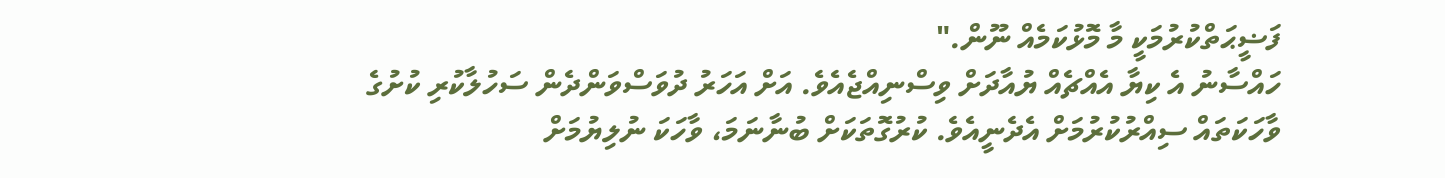ފަޟީޙަތްކުރުމަކީ މާ މޮޅުކަމެއް ނޫން."
ހައްސާނު އެ ކިޔާ އެއްޗެއް ޔުއާދަށް ވިސްނިއްޖެއެވެ. އަށް އަހަރު ދުވަސްވަންދެން ސަހުލާކުރި ކުށުގެ ވާހަކަތައް ސިއްރުކުރުމަށް އެދެނީއެވެ. ކުރުގޮތަކަށް ބުނާނަމަ، ވާހަކަ ނުލިޔުމަށް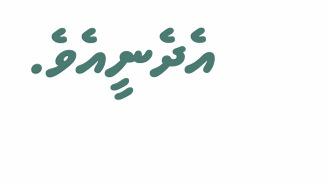އެދެނީއެވެ.